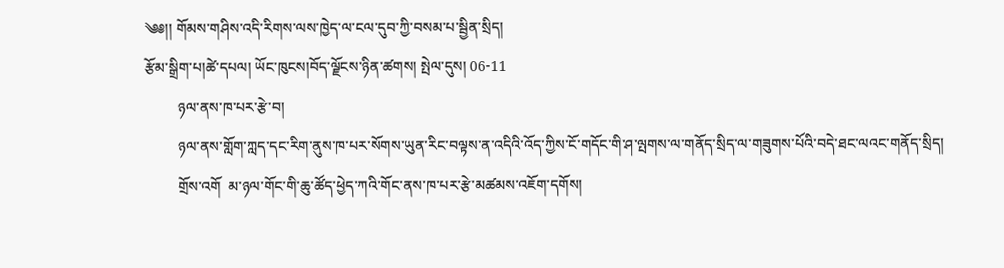༄༅།། གོམས་གཤིས་འདི་རིགས་ལས་ཁྱེད་ལ་ངལ་དུབ་ཀྱི་བསམ་པ་སྦྱིན་སྲིད།
རྩོམ་སྒྲིག་པ།ཚེ་དཔལ། ཡོང་ཁུངས།བོད་ལྗོངས་ཉིན་ཚགས། སྤེལ་དུས། 06-11
         ཉལ་ནས་ཁ་པར་རྩེ་བ།
         ཉལ་ནས་གློག་ཀླད་དང་རིག་ནུས་ཁ་པར་སོགས་ཡུན་རིང་བལྟས་ན་འདིའི་འོད་ཀྱིས་ངོ་གདོང་གི་ཤ་ལྤགས་ལ་གནོད་སྲིད་ལ་གཟུགས་པོའི་བདེ་ཐང་ལའང་གནོད་སྲིད།
         གྲོས་འགོ  མ་ཉལ་གོང་གི་ཆུ་ཚོད་ཕྱེད་ཀའི་གོང་ནས་ཁ་པར་རྩེ་མཚམས་འཇོག་དགོས།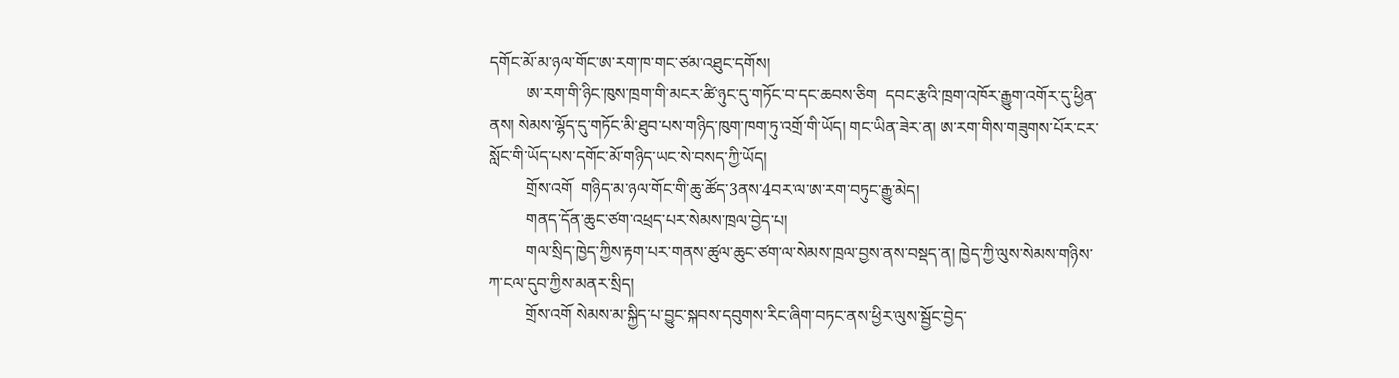དགོང་མོ་མ་ཉལ་གོང་ཨ་རག་ཁ་གང་ཙམ་འཐུང་དགོས།
         ཨ་རག་གི་ཉིང་ཁུས་ཁྲག་གི་མངར་ཚི་ཉུང་དུ་གཏོང་བ་དང་ཆབས་ཅིག  དབང་རྩའི་ཁྲག་འཁོར་རྒྱུག་འགོར་དུ་ཕྱིན་ནས། སེམས་ལྷོད་དུ་གཏོང་མི་ཐུབ་པས་གཉིད་ཁུག་ཁག་ཏུ་འགྲོ་གི་ཡོད། གང་ཡིན་ཟེར་ན། ཨ་རག་གིས་གཟུགས་པོར་ངར་སློང་གི་ཡོད་པས་དགོང་མོ་གཉིད་ཡང་སེ་བསད་ཀྱི་ཡོད།
         གྲོས་འགོ  གཉིད་མ་ཉལ་གོང་གི་ཆུ་ཚོད་3ནས་4བར་ལ་ཨ་རག་བཏུང་རྒྱུ་མེད།
         གནད་དོན་ཆུང་ཙག་འཕྲད་པར་སེམས་ཁྲལ་བྱེད་པ།
         གལ་སྲིད་ཁྱེད་ཀྱིས་རྟག་པར་གནས་ཚུལ་ཆུང་ཙག་ལ་སེམས་ཁྲལ་བྱས་ནས་བསྡད་ན། ཁྱེད་ཀྱི་ལུས་སེམས་གཉིས་ཀ་ངལ་དུབ་ཀྱིས་མནར་སྲིད།
         གྲོས་འགོ སེམས་མ་སྐྱིད་པ་བྱུང་སྐབས་དབུགས་རིང་ཞིག་བཏང་ནས་ཕྱིར་ལུས་སྦྱོང་བྱེད་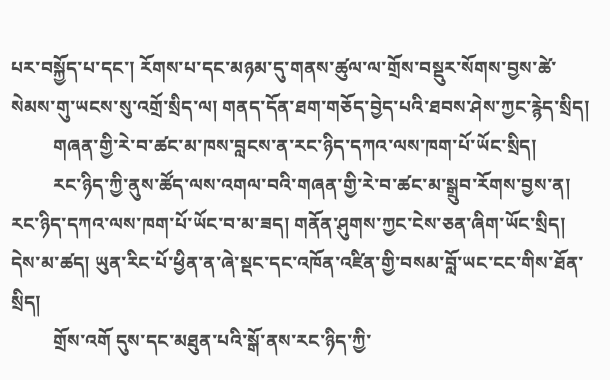པར་བསྐྱོད་པ་དང་། རོགས་པ་དང་མཉམ་དུ་གནས་ཚུལ་ལ་གྲོས་བསྡུར་སོགས་བྱས་ཚེ་སེམས་གུ་ཡངས་སུ་འགྲོ་སྲིད་ལ། གནད་དོན་ཐག་གཅོད་བྱེད་པའི་ཐབས་ཤེས་ཀྱང་རྙེད་སྲིད།
         གཞན་གྱི་རེ་བ་ཚང་མ་ཁས་བླངས་ན་རང་ཉིད་དཀའ་ལས་ཁག་པོ་ཡོང་སྲིད།
         རང་ཉིད་ཀྱི་ནུས་ཚོད་ལས་འགལ་བའི་གཞན་གྱི་རེ་བ་ཚང་མ་སྒྲུབ་རོགས་བྱས་ན། རང་ཉིད་དཀའ་ལས་ཁག་པོ་ཡོང་བ་མ་ཟད། གནོན་ཤུགས་ཀྱང་ངེས་ཅན་ཞིག་ཡོང་སྲིད། དེས་མ་ཚད། ཡུན་རིང་པོ་ཕྱིན་ན་ཞེ་སྡང་དང་འཁོན་འཛིན་གྱི་བསམ་བློ་ཡང་ངང་གིས་ཐོན་སྲིད།
         གྲོས་འགོ དུས་དང་མཐུན་པའི་སྒོ་ནས་རང་ཉིད་ཀྱི་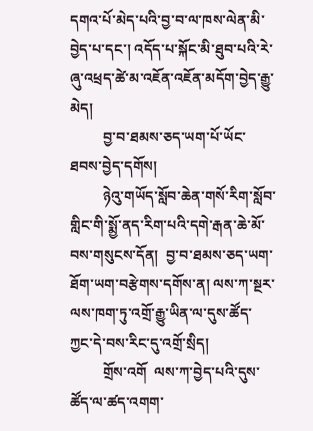དགའ་པོ་མེད་པའི་བྱ་བ་ལ་ཁས་ལེན་མི་བྱེད་པ་དང་། འདོད་པ་སྐོང་མི་ཐུབ་པའི་རེ་ཞུ་འཕྲད་ཚེ་མ་འཇོན་འཇོན་མདོག་བྱེད་རྒྱུ་མེད།
         བྱ་བ་ཐམས་ཅད་ཡག་པོ་ཡོང་ཐབས་བྱེད་དགོས།
         ཉེའུ་གཡོད་སློབ་ཆེན་གསོ་རིག་སློབ་གླིང་གི་སྨྱོ་ནད་རིག་པའི་དགེ་རྒན་ཆེ་མོ་བས་གསུངས་དོན།  བྱ་བ་ཐམས་ཅད་ཡག་ཐོག་ཡག་བརྩེགས་དགོས་ན། ལས་ཀ་སྔར་ལས་ཁག་ཏུ་འགྲོ་རྒྱུ་ཡིན་ལ་དུས་ཚོད་ཀྱང་དེ་བས་རིང་དུ་འགྲོ་སྲིད།
         གྲོས་འགོ  ལས་ཀ་བྱེད་པའི་དུས་ཚོད་ལ་ཚད་འགག་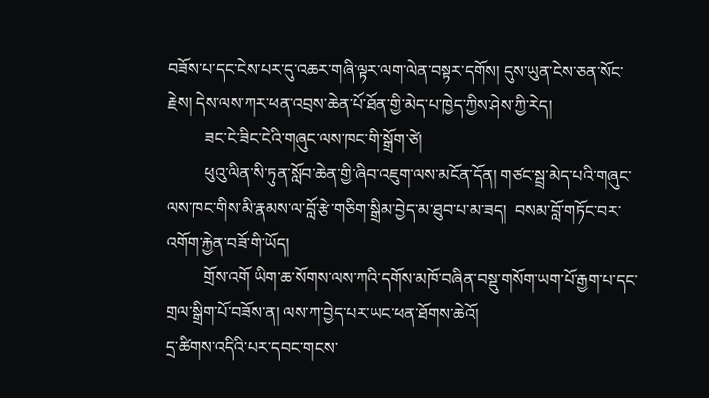བཟོས་པ་དང་ངེས་པར་དུ་འཆར་གཞི་ལྟར་ལག་ལེན་བསྟར་དགོས། དུས་ཡུན་ངེས་ཅན་སོང་རྗེས། དེས་ལས་ཀར་ཕན་འབྲས་ཆེན་པོ་ཐོན་གྱི་མེད་པ་ཁྱེད་ཀྱིས་ཤེས་ཀྱི་རེད།
         ཟང་ངེ་ཟིང་ངེའི་གཞུང་ལས་ཁང་གི་སྒྲོག་ཙེ།
         ཕུའུ་ལིན་སི་ཏུན་སློབ་ཆེན་གྱི་ཞིབ་འཇུག་ལས་མངོན་དོན། གཙང་སྦྲ་མེད་པའི་གཞུང་ལས་ཁང་གིས་མི་རྣམས་ལ་བློ་རྩེ་གཅིག་སྒྲིམ་བྱེད་མ་ཐུབ་པ་མ་ཟད།  བསམ་བློ་གཏོང་བར་འགོག་རྐྱེན་བཟོ་གི་ཡོད།
         གྲོས་འགོ ཡིག་ཆ་སོགས་ལས་ཀའི་དགོས་མཁོ་བཞིན་བསྡུ་གསོག་ཡག་པོ་རྒྱག་པ་དང་གྲལ་སྒྲིག་པོ་བཟོས་ན། ལས་ཀ་བྱེད་པར་ཡང་ཕན་ཐོགས་ཆེའོ།
དྲ་ཚིགས་འདིའི་པར་དབང་གངས་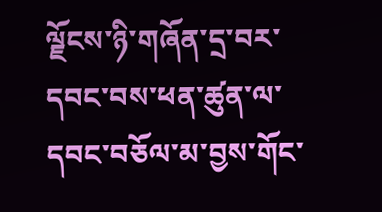ལྗོངས་ཉི་གཞོན་དྲ་བར་དབང་བས་ཕན་ཚུན་ལ་དབང་བཅོལ་མ་བྱས་གོང་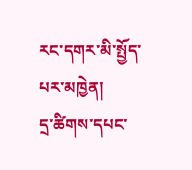རང་དགར་མི་སྤྱོད་པར་མཁྱེན།
དྲ་ཚིགས་དཔང་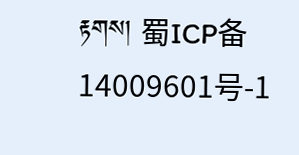རྟགས། 蜀ICP备14009601号-1